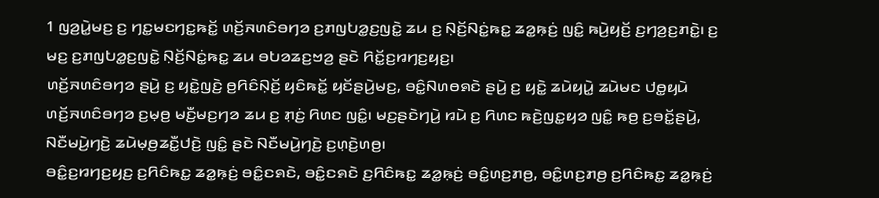1 ꤜꤤ꤬ꤣꤧ꤭ꤗꤢ꤬ ꤢ꤬ ꤚꤢ꤭ꤗꤢꤚꤢ꤭ꤒꤢꤩ꤭ ꤛꤢꤩ꤬ꤏꤛꤢꤨꤋꤚꤤ ꤢ꤬ꤊꤜꤝꤤ꤭ꤢ꤬ꤜꤢꤧ꤭ ꤘꤣ ꤢ꤬ ꤡ꤫ꤢꤩ꤬ꤡꤢꤦ꤭ꤒꤢ꤭ ꤘꤤ꤭ꤒ꤫ꤢꤦ꤬ ꤜꤢꤨ꤭ ꤒꤣꤧ꤬ꤟꤢꤩ꤬ ꤢ꤬ꤚꤤ꤬ꤢ꤬ꤊꤢꤧ꤭꤯ ꤢ꤬ ꤗꤢ꤬ ꤢ꤬ꤊꤜꤝꤤ꤭ꤢ꤬ꤜꤢꤧ꤭ ꤡ꤫ꤢꤩ꤬ꤡꤢꤦ꤭ꤒꤢ꤭ ꤘꤣ ꤋꤝꤤꤘꤢ꤬ꤠꤤ꤬ ꤔꤢꤧ ꤖꤢꤩ꤭ꤢ꤬ꤙꤚꤢ꤬ꤟꤢ꤬꤯
ꤛꤢꤩ꤬ꤏꤛꤢꤨꤋꤚꤤ ꤔꤣꤧ꤬ ꤢ꤬ ꤟꤢꤧ꤭ꤜꤢꤧ꤬ ꤥ꤬ꤖꤢꤨꤡ꤫ꤢꤩ꤬ ꤟꤢꤨꤒꤢꤩ꤭ ꤟꤢꤩꤔꤣꤧ꤬ꤗꤢ꤬, ꤋꤢꤨ꤭ꤡꤛꤥꤎꤢꤧ ꤔꤣꤧ꤬ ꤢ꤬ ꤟꤢꤧ꤭ ꤘꤣꤧꤟꤣꤧ꤭ ꤘꤣꤧꤗꤢ ꤓꤥ꤭ꤟꤣꤧ ꤛꤢꤩ꤬ꤏꤛꤢꤨꤋꤚꤤ ꤢ꤬ꤗ꤫ꤥ꤬ ꤗꤢꤪ꤬ꤗꤢ꤬ꤚꤤ ꤘꤣ ꤢ꤬ ꤊ꤫ꤢꤦ꤬ ꤖꤛꤢ ꤜꤢꤨ꤭꤯ ꤗꤢ꤬ꤔꤢꤧꤚꤣꤧ꤬ ꤙꤣꤧ ꤢ꤬ ꤖꤛꤢ ꤒꤢꤧ꤬ꤜꤢ꤭ꤟꤤ ꤜꤢꤨ꤭ ꤒꤥ꤬ ꤢ꤬ꤋꤢꤩ꤭ꤔꤣꤧ꤬, ꤡꤢꤪꤗꤣꤧ꤬ꤚꤢꤧ꤬ ꤘꤣꤧꤗ꤫ꤥ꤬ꤘꤢꤪ꤭ꤓꤢꤧ꤬ ꤜꤢꤨ꤭ ꤔꤢꤧ ꤡꤢꤪꤗꤣꤧ꤬ꤚꤢꤧ꤬ ꤢ꤬ꤛ꤫ꤢꤧ꤬ꤛꤥ꤬꤯
ꤋꤢꤨ꤭ꤢ꤬ꤙꤚꤢ꤬ꤟꤢ꤬ ꤢ꤬ꤖꤢꤨꤒꤢ꤭ ꤘꤤ꤭ꤒ꤫ꤢꤦ꤬ ꤋꤢꤨ꤭ꤢꤎꤢꤧ, ꤋꤢꤨ꤭ꤢꤎꤢꤧ ꤢ꤬ꤖꤢꤨꤒꤢ꤭ ꤘꤤ꤭ꤒ꤫ꤢꤦ꤬ ꤋꤢꤨ꤭ꤛꤢ꤬ꤊꤥ꤬, ꤋꤢꤨ꤭ꤛꤢ꤬ꤊꤥ꤬ ꤢ꤬ꤖꤢꤨꤒꤢ꤭ ꤘꤤ꤭ꤒ꤫ꤢꤦ꤬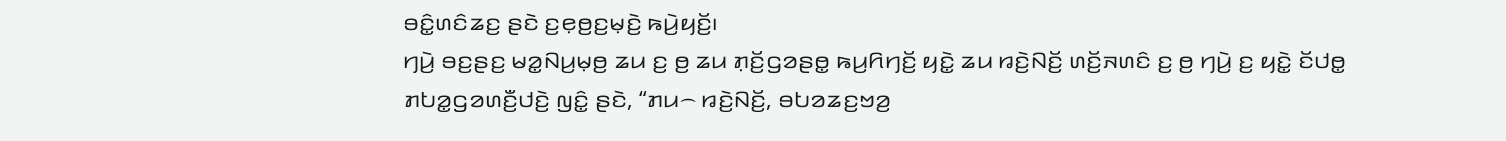ꤋꤢꤨ꤭ꤛꤢꤨꤘꤢ꤬ ꤔꤢꤧ ꤢ꤬ꤕ꤫ꤥ꤬ꤢ꤬ꤗ꤫ꤢꤧ꤬ ꤒꤣꤧ꤬ꤟꤢꤩ꤬꤯
ꤚꤣꤧ꤬ ꤋꤢ꤬ꤔꤢ꤬ ꤗꤤ꤭ꤡꤣ꤬ꤗ꤫ꤥ꤬ ꤘꤣ ꤢ꤬ ꤥ꤬ ꤘꤣ ꤊ꤫ꤢꤩ꤬ꤞꤤꤔꤥ꤭ ꤒꤣ꤬ꤖꤚꤢꤩ꤬ ꤟꤢꤧ꤭ ꤘꤣ ꤙꤢꤧ꤬ꤡꤢꤩ꤬ ꤛꤢꤩ꤬ꤏꤛꤢꤨ ꤢ꤬ ꤥ꤬ ꤚꤣꤧ꤬ ꤢ꤬ ꤟꤢꤧ꤭ ꤢꤩꤓꤥ꤭ ꤊꤝꤤ꤭ꤞꤤꤛꤢꤪ꤬ꤓꤢꤧ꤬ ꤜꤢꤨ꤭ ꤔꤢꤧ, “ꤊꤣ꤮ ꤙꤢꤧ꤬ꤡꤢꤩ꤬, ꤋꤝꤤꤘꤢ꤬ꤠꤤ꤬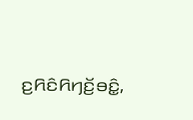ꤢ꤬ꤖꤢꤨꤖꤚꤢꤩ꤬ꤋꤢꤨ꤭,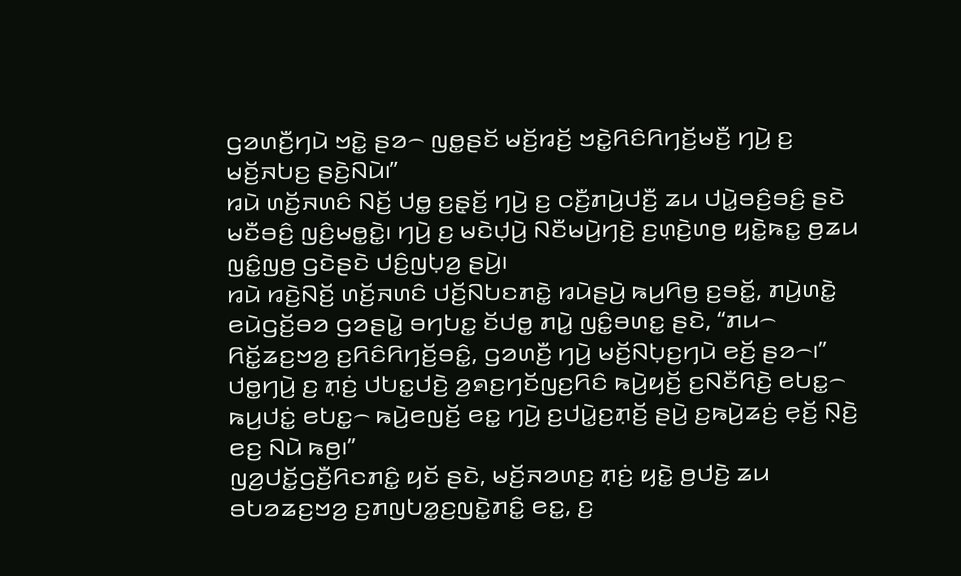ꤞꤤꤛꤢꤪ꤬ꤚꤣꤧ ꤠꤢꤧ꤭ ꤔꤤ꤮ ꤜꤥ꤭ꤔꤢꤩ ꤗꤢꤩ꤬ꤙꤢꤩ꤬ ꤠꤢꤧ꤭ꤖꤢꤨꤖꤚꤢꤩ꤬ꤗꤢꤪ꤬ ꤚꤣꤧ꤬ ꤢ꤬ ꤗꤢꤩ꤬ꤏꤝꤢ꤬ ꤔꤢꤧ꤬ꤡꤣꤧ꤯”
ꤙꤣꤧ ꤛꤢꤩ꤬ꤏꤛꤢꤨ ꤡꤢꤩ꤬ ꤓꤥ꤭ ꤢ꤬ꤔ꤫ꤢꤩ꤬ ꤚꤣꤧ꤬ ꤢ꤬ ꤍꤢꤪ꤬ꤊꤣꤧ꤬ꤓꤢꤪ꤬ ꤘꤣ ꤓꤣꤧ꤭ꤋꤢꤨ꤬ꤋꤢꤨ꤬ ꤔꤢꤧ ꤗꤢꤪꤋꤢꤨ꤬ ꤜꤢꤨ꤬ꤗꤥ꤭ꤢꤧ꤭꤯ ꤚꤣꤧ꤬ ꤢ꤬ ꤗꤢꤧꤓ꤫ꤣꤧ꤬ ꤡꤢꤪꤗꤣꤧ꤬ꤚꤢꤧ꤬ ꤢ꤬ꤛ꤫ꤢꤧ꤬ꤛꤥ꤬ ꤟꤢꤧ꤭ꤒꤢ꤭ ꤥ꤬ꤘꤣ ꤜꤢꤨ꤭ꤜꤥ꤬ ꤞꤢꤧꤔꤢꤧ ꤓꤢꤨ꤬ꤜꤝ꤫ꤤ꤬ ꤔꤣꤧ꤬꤯
ꤙꤣꤧ ꤙꤢꤧ꤬ꤡꤢꤩ꤬ ꤛꤢꤩ꤬ꤏꤛꤢꤨ ꤓꤢꤩ꤬ꤡꤝꤢꤊꤢꤧ꤭ ꤙꤣꤧꤔꤣꤧ꤬ ꤒꤣ꤬ꤖꤥ꤬ ꤢ꤬ꤋꤢꤩ꤭, ꤊꤣꤧ꤬ꤛꤢꤧ꤭ ꤕꤣꤧꤞꤢꤩ꤬ꤋꤤ ꤞꤤꤔꤣꤧ꤭ ꤋꤚꤝꤢ꤭ ꤢꤩꤓꤥ꤭ ꤊꤣꤧ꤭ ꤜꤢꤨ꤭ꤋꤛꤢ꤭ ꤔꤢꤧ, “ꤊꤣ꤮ ꤖꤢꤩ꤭ꤘꤢ꤬ꤠꤤ꤬ ꤢ꤬ꤖꤢꤨꤖꤚꤢꤩ꤬ꤋꤢꤨ꤭, ꤞꤤꤛꤢꤪ꤬ ꤚꤣꤧ꤬ ꤗꤢꤩ꤬ꤡꤝ꤫ꤢ꤬ꤚꤣꤧ ꤕꤢꤩ꤬ ꤔꤤ꤮꤯”
ꤓꤥ꤭ꤚꤣꤧ꤬ ꤢ꤬ ꤊ꤫ꤢꤦ꤬ ꤓꤝꤢ꤭ꤓꤢꤧ꤬ ꤤ꤬ꤎꤢ꤬ꤚꤢꤩꤜꤢ꤬ꤖꤢꤨ ꤒꤣꤧ꤬ꤟꤢꤩ꤬ ꤢ꤬ꤡꤢꤪꤖꤢꤧ꤬ ꤕꤝꤢ꤭꤮ ꤒꤣ꤬ꤓꤢꤦ꤭ ꤕꤝꤢ꤭꤮ ꤒꤣꤧ꤬ꤕꤜꤢꤩ꤬ ꤕꤢ꤭ ꤚꤣꤧ꤬ ꤢ꤬ꤓꤣꤧ꤭ꤢ꤬ꤊ꤫ꤢꤩ꤬ ꤔꤣꤧ꤬ ꤢ꤬ꤒꤣꤧ꤬ꤘꤢꤦ꤬ ꤕ꤫ꤢꤩ꤬ ꤡ꤫ꤢꤧ꤬ ꤕꤢ꤬ ꤡꤣꤧ ꤒꤥ꤬꤯”
ꤜꤤ꤬ꤓꤢꤩ꤭ꤞꤢꤪ꤬ꤖꤢꤊꤢꤨ꤭ ꤟꤢꤩ ꤔꤢꤧ, ꤗꤢꤩ꤬ꤏꤤꤛꤢ꤬ ꤊ꤫ꤢꤦ꤬ ꤟꤢꤧ꤭ ꤥ꤬ꤓꤢꤧ꤬ ꤘꤣ ꤋꤝꤤꤘꤢ꤬ꤠꤤ꤬ ꤢ꤬ꤊꤜꤝꤤ꤭ꤢ꤬ꤜꤢꤧ꤭ꤊꤢꤨ꤭ ꤕꤢ꤭, ꤢ꤬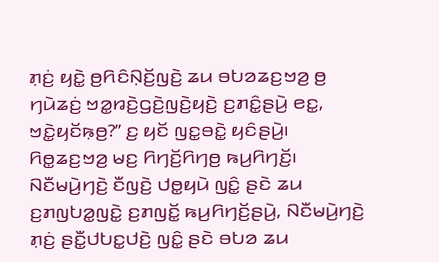ꤊ꤫ꤢꤦ꤬ ꤟꤢꤧ꤭ ꤥ꤬ꤖꤢꤨꤡ꤫ꤢꤩ꤬ꤜꤢꤧ꤬ ꤘꤣ ꤋꤝꤤꤘꤢ꤬ꤠꤤ꤬ ꤥ꤬ ꤚꤣꤧꤘꤢꤦ꤬ ꤠꤤ꤭ꤙꤢꤧ꤬ꤞꤢꤧ꤬ꤜꤢꤧ꤬ꤟꤢꤧ꤬ ꤢ꤬ꤊꤢꤨ꤭ꤔꤣꤧ꤬ ꤕꤢ꤭, ꤠꤢꤧ꤭ꤟꤢꤩꤒ꤫ꤥ꤬?” ꤢ꤬ ꤟꤢꤩ ꤜꤢ꤭ꤋꤢꤧ꤭ ꤟꤢꤨꤔꤣꤧ꤬꤯
ꤖꤥ꤭ꤘꤢ꤬ꤠꤤ꤬ ꤗꤢ꤬ ꤖꤚꤢꤩ꤬ꤖꤚꤥ꤬ ꤒꤣ꤬ꤖꤚꤢꤩ꤬꤯ ꤡꤢꤪꤗꤣꤧ꤬ꤚꤢꤧ꤬ ꤢꤪꤜꤢꤧ꤬ ꤓꤥ꤭ꤟꤣꤧ ꤜꤢꤨ꤭ ꤔꤢꤧ ꤘꤣ ꤢ꤬ꤊꤜꤝꤤ꤭ꤜꤢꤧ꤭ ꤢ꤬ꤊꤜꤢꤩ꤭ ꤒꤣ꤬ꤖꤚꤢꤩ꤬ꤔꤣꤧ꤬, ꤡꤢꤪꤗꤣꤧ꤬ꤚꤢꤧ꤬ ꤊ꤫ꤢꤦ꤬ ꤔꤢꤪ꤭ꤓꤝꤢ꤭ꤓꤢꤧ꤬ ꤜꤢꤨ꤭ ꤔꤢꤧ ꤋꤝꤤ ꤘꤣ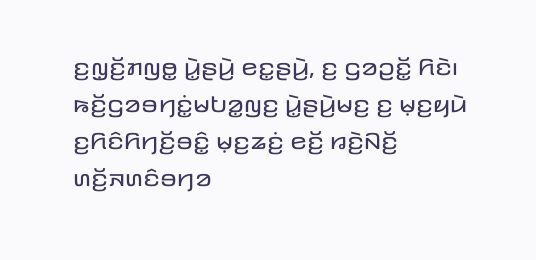ꤢ꤬ꤜ꤫ꤢꤩ꤬ꤊꤜꤥ꤭ ꤣꤧ꤭ꤔꤣꤧ꤬ ꤕꤢ꤭ꤔꤣꤧ꤬, ꤢ꤬ ꤞꤤꤑꤢꤩ꤭ ꤖꤢꤧ꤯
ꤒꤢꤩ꤬ꤞꤤꤋꤚꤢꤦ꤭ꤗꤝꤤ꤭ꤜꤢ꤬ ꤣꤧ꤭ꤔꤣꤧ꤬ꤗꤢ꤬ ꤢ꤬ ꤗ꤫ꤢ꤬ꤟꤣꤧ ꤢ꤬ꤖꤢꤨꤖꤚꤢꤩ꤬ꤋꤢꤨ꤭ ꤗ꤫ꤢ꤬ꤘꤢꤦ꤬ ꤕꤢꤩ꤬ ꤙꤢꤧ꤬ꤡꤢꤩ꤬ ꤛꤢꤩ꤬ꤏꤛꤢꤨꤋꤚꤤ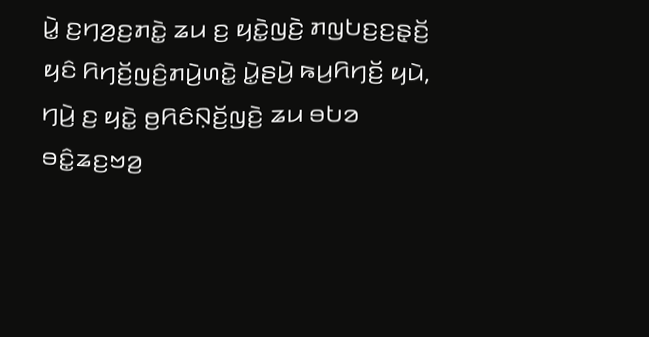ꤣꤧ꤭ ꤢ꤬ꤚꤤ꤬ꤢ꤬ꤊꤢꤧ꤭ ꤘꤣ ꤢ꤬ ꤟꤢꤧ꤭ꤜꤢꤧ꤬ ꤊꤜꤝꤢ꤬ꤢ꤬ꤔ꤫ꤢꤩ꤬ ꤟꤢꤨ ꤖꤚꤢꤩ꤬ꤜꤢꤨ꤬ꤊꤣꤧ꤬ꤛꤢꤧ꤭ ꤣꤧ꤭ꤔꤣꤧ꤬ ꤒꤣ꤬ꤖꤚꤢꤩ꤬ ꤟꤣꤧ, ꤚꤣꤧ꤬ ꤢ꤬ ꤟꤢꤧ꤭ ꤥ꤬ꤖꤢꤨꤡ꤫ꤢꤩ꤬ꤜꤢꤧ꤬ ꤘꤣ ꤋꤝꤤ ꤋꤢꤨ꤭ꤘꤢ꤬ꤠꤤ꤬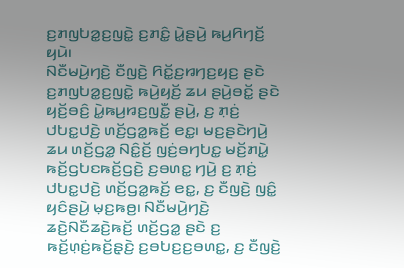ꤢ꤬ꤊꤜꤝꤤ꤭ꤢ꤬ꤜꤢꤧ꤭ ꤢ꤬ꤊꤢꤨ꤭ ꤣꤧ꤭ꤔꤣꤧ꤬ ꤒꤣ꤬ꤖꤚꤢꤩ꤬ ꤟꤣꤧ꤯
ꤡꤢꤪꤗꤣꤧ꤬ꤚꤢꤧ꤬ ꤢꤪꤜꤢꤧ꤬ ꤖꤢꤩ꤭ꤢ꤬ꤙꤚꤢ꤬ꤟꤢ꤬ ꤔꤢꤧ ꤢ꤬ꤊꤜꤝꤤ꤭ꤢ꤬ꤜꤢꤧ꤭ ꤒꤣꤧ꤬ꤟꤢꤩ꤬ ꤘꤣ ꤔꤣꤧ꤬ꤋꤢꤩ꤭ ꤔꤢꤧ ꤟꤢꤩ꤬ꤋꤢꤨ꤬ ꤣꤧ꤭ꤒꤣ꤬ꤙꤢ꤬ꤜꤢꤪ꤭ ꤔꤣꤧ꤬, ꤢ꤬ ꤊ꤫ꤢꤦ꤬ ꤓꤝꤢ꤭ꤓꤢꤧ꤬ ꤛꤢꤩ꤬ꤞꤤ꤭ꤒꤢꤩ꤬ ꤕꤢ꤭꤯ ꤗꤢ꤬ꤔꤢꤧꤚꤣꤧ꤬ ꤘꤣ ꤛꤢꤩ꤬ꤞꤤ꤭ ꤡꤢꤨ꤭ꤢꤩ꤬ ꤜꤢꤦ꤬ꤋꤚꤝꤢ꤭ ꤗꤢꤩ꤬ꤊꤣꤧ꤭ ꤒꤢꤩ꤬ꤞꤝꤢꤒꤢꤩ꤬ꤞꤢꤧ꤬ ꤢ꤬ꤋꤛꤢ꤭ ꤚꤣꤧ꤬ ꤢ꤬ ꤊ꤫ꤢꤦ꤬ ꤓꤝꤢ꤭ꤓꤢꤧ꤬ ꤛꤢꤩ꤬ꤞꤤ꤭ꤒꤢꤩ꤬ ꤕꤢ꤭, ꤢ꤬ ꤢꤪꤜꤢꤧ꤬ ꤜꤢꤨ꤭ ꤟꤢꤨꤔꤣꤧ꤬ ꤗ꤫ꤢ꤬ꤒꤥ꤬꤯ ꤡꤢꤪꤗꤣꤧ꤬ꤚꤢꤧ꤬ ꤘꤢꤧ꤬ꤡꤢꤪꤘꤢꤧ꤬ꤒꤢꤩ꤬ ꤛꤢꤩ꤬ꤞꤤ꤭ ꤔꤢꤧ ꤢ꤬ ꤒꤢꤩ꤬ꤛ꤫ꤢꤦ꤬ꤒꤢꤩ꤬ꤔ꤫ꤢꤧ꤬ ꤢ꤬ꤋꤝꤢ꤬ꤢ꤬ꤋꤛꤢ꤭, ꤢ꤬ ꤢꤪꤜꤢꤧ꤬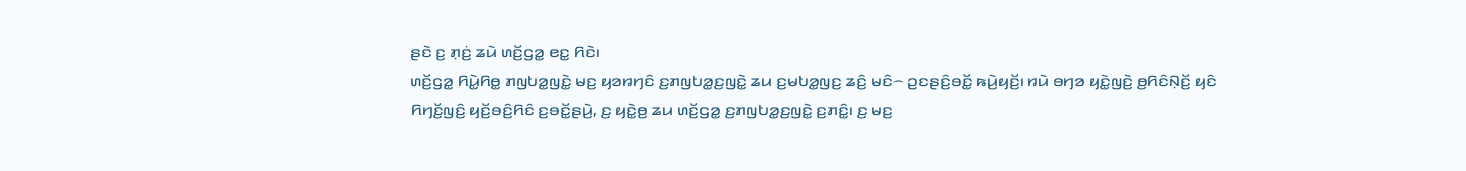ꤔꤢꤧ ꤢ꤬ ꤊ꤫ꤢꤦ꤬ ꤘꤣꤧ ꤛꤢꤩ꤬ꤞꤤ꤭ ꤕꤢ꤭ ꤖꤢꤧ꤯
ꤛꤢꤩ꤬ꤞꤤ꤭ ꤖꤣꤧ꤭ꤖꤥ꤭ ꤊꤜꤝꤤ꤭ꤜꤢꤧ꤭ ꤗꤢ꤬ ꤟꤤꤙꤚꤢꤨ ꤢ꤬ꤊꤜꤝꤤ꤭ꤢ꤬ꤜꤢꤧ꤭ ꤘꤣ ꤢ꤬ꤗꤝꤤ꤭ꤜꤢ꤬ ꤘꤢꤨ꤬ ꤗꤢꤨ꤮ ꤑꤢꤔꤢꤨ꤬ꤋꤢꤩ꤭ ꤒꤣꤧ꤬ꤟꤢꤩ꤬꤯ ꤙꤣꤧ ꤋꤚꤤ ꤟꤢꤧ꤭ꤜꤢꤧ꤬ ꤥ꤬ꤖꤢꤨꤡ꤫ꤢꤩ꤬ ꤟꤢꤨ ꤖꤚꤢꤩ꤬ꤜꤢꤨ꤬ ꤟꤢꤩ꤬ꤋꤢꤨ꤬ꤖꤢꤨ ꤢ꤬ꤋꤢꤩ꤭ꤔꤣꤧ꤬, ꤢ꤬ ꤟꤢꤧ꤭ꤥ꤬ ꤘꤣ ꤛꤢꤩ꤬ꤞꤤ꤭ ꤢ꤬ꤊꤜꤝꤤ꤭ꤢ꤬ꤜꤢꤧ꤭ ꤢ꤬ꤊꤢꤨ꤭꤯ ꤢ꤬ ꤗꤢ꤬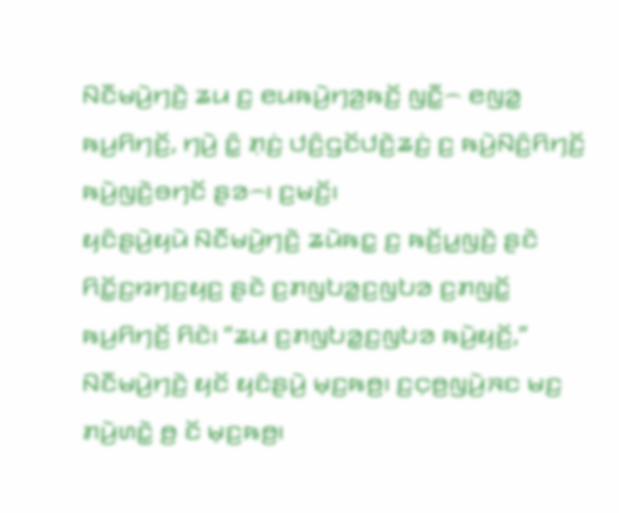ꤡꤢꤪꤗꤣꤧ꤬ꤚꤢꤧ꤬ ꤘꤣ ꤢ꤬ ꤕꤣꤒꤣꤧ꤬ꤚꤤ꤬ꤒꤢꤩ꤬ ꤜꤢꤪ꤭꤮ ꤕꤜꤤ꤭ ꤒꤣ꤬ꤖꤚꤢꤩ꤬, ꤚꤣꤧ꤬ ꤢꤨ꤭ ꤊ꤫ꤢꤦ꤬ ꤓꤢꤨ꤬ꤞꤢꤩꤓꤢꤧ꤬ꤘꤢꤦ꤬ ꤢ꤬ ꤒꤣꤧ꤬ꤡꤢꤨ꤬ꤖꤚꤢꤩ꤬ ꤒꤣꤧ꤬ꤜꤢꤧ꤬ꤋꤚꤢꤩ ꤔꤤ꤮꤯ ꤢ꤬ꤗꤢꤩ꤬꤯
ꤟꤢꤨꤔꤣꤧ꤬ꤟꤣꤧ ꤡꤢꤪꤗꤣꤧ꤬ꤚꤢꤧ꤬ ꤘꤣꤧꤒꤢ꤭ ꤢ꤬ ꤒꤢꤩ꤬ꤣ꤭ꤜꤢꤧ꤬ ꤔꤢꤧ ꤖꤢꤩ꤭ꤢ꤬ꤙꤚꤢ꤬ꤟꤢ꤬ ꤔꤢꤧ ꤢ꤬ꤊꤜꤝꤤ꤭ꤢ꤬ꤜꤝꤤ ꤢ꤬ꤊꤜꤢꤩ꤭ ꤒꤣ꤬ꤖꤚꤢꤩ꤬ ꤖꤢꤧ꤯ “ꤘꤣ ꤢ꤬ꤊꤜꤝꤤ꤭ꤢ꤬ꤜꤝꤤ ꤒꤣꤧ꤬ꤟꤢꤩ꤬,” ꤡꤢꤪꤗꤣꤧ꤬ꤚꤢꤧ꤬ ꤟꤢꤩ ꤟꤢꤨꤔꤣꤧ꤬ ꤗ꤫ꤢ꤬ꤒꤥ꤬꤯ ꤢ꤬ꤍ꤫ꤥ꤬ꤜꤣꤧ꤬ꤏꤢ ꤗꤢ꤬ ꤊꤣꤧ꤬ꤛꤢꤧ꤭ ꤥ꤬ ꤢꤩ ꤗ꤫ꤢ꤬ꤒꤥ꤬꤯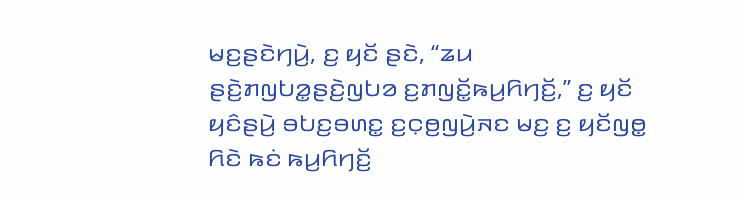ꤗꤢ꤬ꤔꤢꤧꤚꤣꤧ꤬, ꤢ꤬ ꤟꤢꤩ ꤔꤢꤧ, “ꤘꤣ ꤔꤢꤧ꤬ꤊꤜꤝꤤ꤭ꤔꤢꤧ꤬ꤜꤝꤤ ꤢ꤬ꤊꤜꤢꤩ꤭ꤒꤣ꤬ꤖꤚꤢꤩ꤬,” ꤢ꤬ ꤟꤢꤩ ꤟꤢꤨꤔꤣꤧ꤬ ꤋꤝꤢ꤬ꤋꤛꤢ꤭ ꤢ꤬ꤍ꤫ꤥ꤬ꤜꤣꤧ꤬ꤏꤢ ꤗꤢ꤬ ꤢ꤬ ꤟꤢꤩꤜꤥ꤭ ꤖꤢꤧ ꤒꤢꤦ ꤒꤣ꤬ꤖꤚꤢꤩ꤬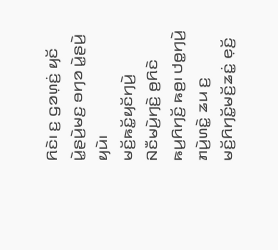ꤖꤢꤧ꤯ ꤢ꤬ ꤞꤤꤛ꤫ꤢꤦ꤬ ꤟꤢꤩ ꤣꤧ꤭ꤔꤣꤧ꤬ꤗꤢ꤬ ꤋꤚꤤ ꤣꤧ꤭ꤔꤣꤧ꤬ ꤟꤣꤧ꤯
ꤗꤢꤩ꤬ꤒꤢꤩ꤭ꤟꤢꤩꤚꤣꤧ꤬ ꤡꤢꤪꤗꤣꤧ꤬ꤚꤢꤧ꤬ ꤥ꤬ꤖꤢꤧ ꤒꤣ꤬ꤖꤚꤢꤩ꤬ ꤒꤥ꤬꤯ ꤓꤥ꤭ꤚꤣꤧ꤬ ꤊꤣꤧ꤬ꤛꤢꤧ꤭ ꤘꤣ ꤢ꤬ ꤗꤢꤩ꤬ꤖꤚꤢꤩ꤭ꤗꤢꤩ꤬ꤘꤢꤦ꤭ ꤕ꤫ꤢꤩ꤬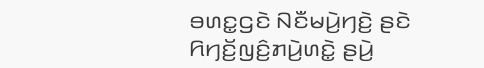ꤋꤛꤢ꤭ꤞꤢꤧ ꤡꤢꤪꤗꤣꤧ꤬ꤚꤢꤧ꤬ ꤔꤢꤧ ꤖꤚꤢꤩ꤬ꤜꤢꤨ꤬ꤊꤣꤧ꤬ꤛꤢꤧ꤭ ꤔꤣꤧ꤬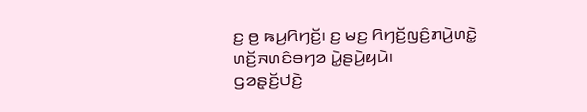ꤢ꤬ ꤥ꤬ ꤒꤣ꤬ꤖꤚꤢꤩ꤬꤯ ꤢ꤬ ꤗꤢ꤬ ꤖꤚꤢꤩ꤬ꤜꤢꤨ꤬ꤊꤣꤧ꤬ꤛꤢꤧ꤭ ꤛꤢꤩ꤬ꤏꤛꤢꤨꤋꤚꤤ ꤣꤧ꤭ꤔꤣꤧ꤬ꤟꤣꤧ꤯
ꤞꤤꤔ꤫ꤢꤩ꤬ꤓꤢꤧ꤬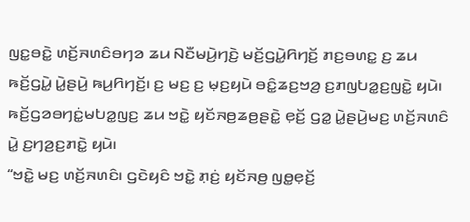ꤜꤢ꤭ꤋꤢꤧ꤭ ꤛꤢꤩ꤬ꤏꤛꤢꤨꤋꤚꤤ ꤘꤣ ꤡꤢꤪꤗꤣꤧ꤬ꤚꤢꤧ꤬ ꤗꤢꤩ꤬ꤞꤣꤧ꤭ꤖꤚꤢꤩ꤬ ꤊꤢ꤬ꤋꤛꤢ꤭ ꤢ꤬ ꤘꤣ ꤒꤢꤩ꤬ꤞꤣꤧ꤭ ꤣꤧ꤭ꤔꤣꤧ꤬ ꤒꤣ꤬ꤖꤚꤢꤩ꤬꤯ ꤢ꤬ ꤗꤢ꤬ ꤢ꤬ ꤗ꤫ꤢ꤬ꤟꤣꤧ ꤋꤢꤨ꤭ꤘꤢ꤬ꤠꤤ꤬ ꤢ꤬ꤊꤜꤝꤤ꤭ꤢ꤬ꤜꤢꤧ꤭ ꤟꤣꤧ꤯ ꤒꤢꤩ꤬ꤞꤤꤋꤚꤢꤦ꤭ꤗꤝꤤ꤭ꤜꤢ꤬ ꤘꤣ ꤠꤢꤧ꤭ ꤟꤢꤩꤏꤥ꤬ꤘꤥ꤬ꤔꤢꤧ꤭ ꤕ꤫ꤢꤩ꤬ ꤞꤤ꤭ ꤣꤧ꤭ꤔꤣꤧ꤬ꤗꤢ꤬ ꤛꤢꤩ꤬ꤏꤛꤢꤨ ꤣꤧ꤭ ꤢ꤬ꤚꤤ꤬ꤢ꤬ꤊꤢꤧ꤭ ꤟꤣꤧ꤯
“ꤠꤢꤧ꤭ ꤗꤢ꤬ ꤛꤢꤩ꤬ꤏꤛꤢꤨ꤯ ꤞꤢꤧꤟꤢꤨ ꤠꤢꤧ꤭ ꤊ꤫ꤢꤦ꤬ ꤟꤢꤩꤏꤥ꤬ ꤜꤥ꤭ꤕ꤫ꤢꤩ꤬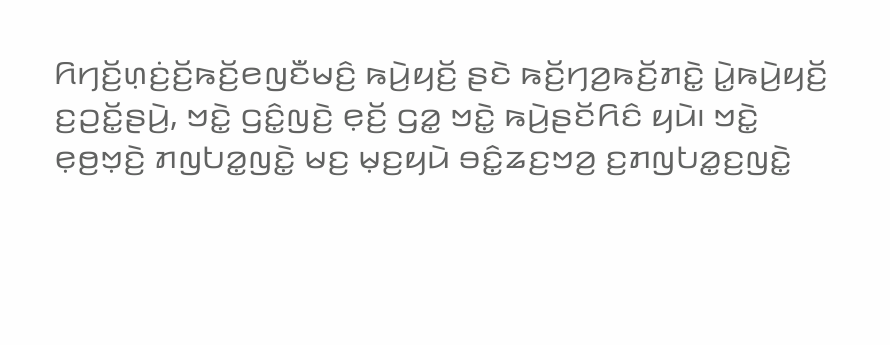ꤖꤚꤢꤩ꤬ꤛ꤫ꤢꤦ꤬ꤢꤩ꤬ꤒꤢꤩ꤬ꤕꤜꤢꤪꤗꤢꤨ꤬ ꤒꤣꤧ꤬ꤟꤢꤩ꤬ ꤔꤢꤧ ꤒꤢꤩ꤬ꤚꤤ꤬ꤒꤢꤩ꤬ꤊꤢꤧ꤭ ꤣꤧ꤭ꤒꤣꤧ꤬ꤟꤢꤩ꤬ ꤢ꤬ꤑꤢꤩ꤭ꤔꤣꤧ꤬, ꤠꤢꤧ꤭ ꤞꤢꤨ꤭ꤜꤢꤧ꤬ ꤕ꤫ꤢꤩ꤬ ꤞꤤ꤭ ꤠꤢꤧ꤭ ꤒꤣꤧ꤬ꤔꤢꤩꤖꤢꤨ ꤟꤣꤧ꤯ ꤠꤢꤧ꤭ ꤕ꤫ꤥ꤬ꤠ꤫ꤢꤧ꤬ ꤊꤜꤝꤤ꤭ꤜꤢꤧ꤭ ꤗꤢ꤬ ꤗ꤫ꤢ꤬ꤟꤣꤧ ꤋꤢꤨ꤭ꤘꤢ꤬ꤠꤤ꤬ ꤢ꤬ꤊꤜꤝꤤ꤭ꤢ꤬ꤜꤢꤧ꤭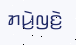ꤊꤣꤧ꤬ꤜꤢꤧ꤬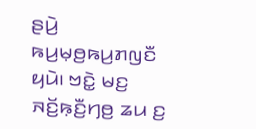ꤔꤣꤧ꤬ ꤒꤣ꤬ꤗ꤫ꤥ꤬ꤒꤣ꤬ꤊꤜꤢꤪ ꤟꤣꤧ꤯ ꤠꤢꤧ꤭ ꤗꤢ꤬ ꤏꤢꤩ꤬ꤒ꤫ꤢꤪ꤬ꤚꤥ꤬ ꤘꤣ ꤢ꤬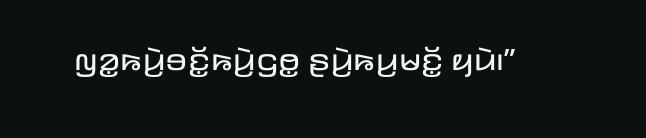ꤜꤤ꤭ꤒꤣꤧ꤬ꤋꤢꤩ꤭ꤒꤣꤧ꤬ꤞꤥ꤭ ꤔꤣꤧ꤬ꤒꤣ꤬ꤗꤢꤩ꤭ ꤟꤣꤧ꤯”